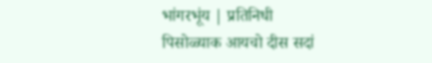भांगरभूंय | प्रतिनिधी
पिसोळ्याक आयचो दीस सदां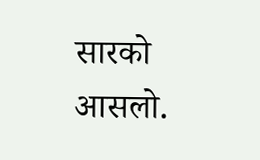सारको आसलो.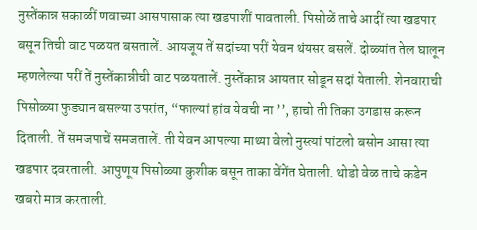नुस्तेंकान्न सकाळीं णवाच्या आसपासाक त्या खडपाशीं पावताली. पिसोळें ताचे आदीं त्या खडपार बसून तिची वाट पळयत बसतालें. आयजूय तें सदांच्या परीं येवन थंयसर बसलें. दोळ्यांत तेल घालून म्हणलेल्या परीं तें नुस्तेंकान्नीची वाट पळयतालें. नुस्तेंकान्न आयतार सोडून सदां येताली. शेनवाराची पिसोळ्या फुड्यान बसल्या उपरांत, “फाल्यां हांव येवची ना ’’, हाचो ती तिका उगडास करून दिताली. तें समजपाचें समजतालें. ती येवन आपल्या माथ्या वेलो नुस्त्यां पांटलो बसोन आसा त्या खडपार दवरताली. आपुणूय पिसोळ्या कुशीक बसून ताका वेंगेंत घेताली. थोडो वेळ ताचे कडेन खबरो मात्र करताली.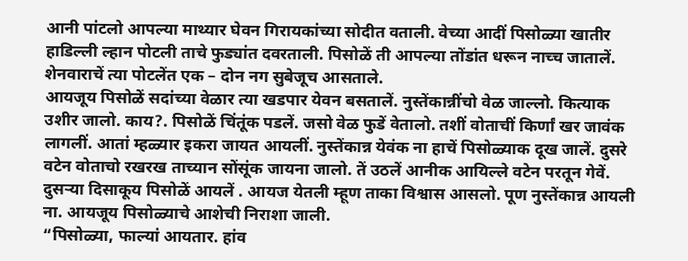आनी पांटलो आपल्या माथ्यार घेवन गिरायकांच्या सोदीत वताली. वेच्या आदीं पिसोळ्या खातीर हाडिल्ली ल्हान पोटली ताचे फुड्यांत दवरताली. पिसोळें ती आपल्या तोंडांत धरून नाच्च जातालें. शेनवाराचें त्या पोटलेंत एक – दोन नग सुबेजूच आसताले.
आयजूय पिसोळें सदांच्या वेळार त्या खडपार येवन बसतालें. नुस्तेंकान्नींचो वेळ जाल्लो. कित्याक उशीर जालो. काय?. पिसोळें चिंतूंक पडलें. जसो वेळ फुडें वेतालो. तशीं वोताचीं किर्णां खर जावंक लागलीं. आतां म्हळ्यार इकरा जायत आयलीं. नुस्तेंकान्न येवंक ना हाचें पिसोळ्याक दूख जालें. दुसरे वटेन वोताचो रखरख ताच्यान सोंसूंक जायना जालो. तें उठलें आनीक आयिल्ले वटेन परतून गेवें. दुसऱ्या दिसाकूय पिसोळें आयलें . आयज येतली म्हूण ताका विश्वास आसलो. पूण नुस्तेंकान्न आयली ना. आयजूय पिसोळ्याचे आशेची निराशा जाली.
“पिसोळ्या, फाल्यां आयतार. हांव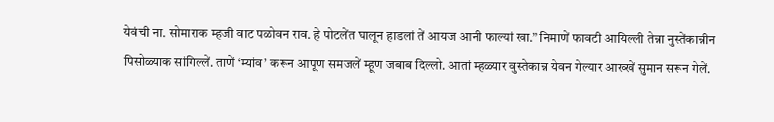येवंची ना. सोमाराक म्हजी वाट पळोवन राव. हे पोटलेंत घालून हाडलां तें आयज आनी फाल्यां खा.” निमाणें फावटी आयिल्ली तेन्ना नुस्तेंकान्नीन पिसोळ्याक सांगिल्लें. ताणें ‘म्यांव’ करून आपूण समजलें म्हूण जबाब दिल्लो. आतां म्हळ्यार वुस्तेकान्न येवन गेल्यार आख्खें सुमान सरून गेलें.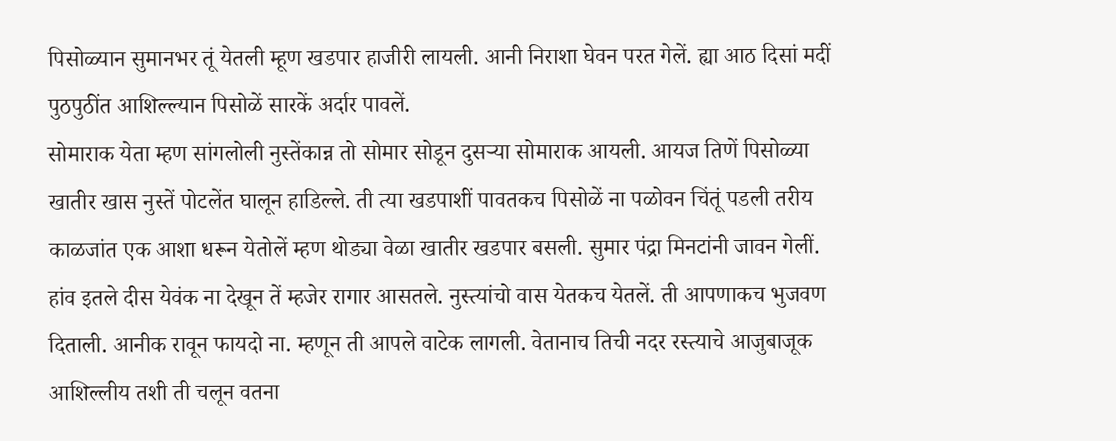पिसोळ्यान सुमानभर तूं येतली म्हूण खडपार हाजीरी लायली. आनी निराशा घेवन परत गेलें. ह्या आठ दिसां मदीं पुठपुठींत आशिल्ल्यान पिसोळें सारकें अर्दार पावलें.
सोमाराक येता म्हण सांगलोली नुस्तेंकान्न तो सोमार सोडून दुसऱ्या सोमाराक आयली. आयज तिणें पिसोळ्या खातीर खास नुस्तें पोटलेंत घालून हाडिल्ले. ती त्या खडपाशीं पावतकच पिसोळें ना पळोवन चिंतूं पडली तरीय काळजांत एक आशा धरून येतोलें म्हण थोड्या वेळा खातीर खडपार बसली. सुमार पंद्रा मिनटांनी जावन गेलीं. हांव इतले दीस येवंक ना देखून तें म्हजेर रागार आसतले. नुस्त्यांचो वास येतकच येतलें. ती आपणाकच भुजवण दिताली. आनीक रावून फायदो ना. म्हणून ती आपले वाटेक लागली. वेतानाच तिची नदर रस्त्याचे आजुबाजूक आशिल्लीय तशी ती चलून वतना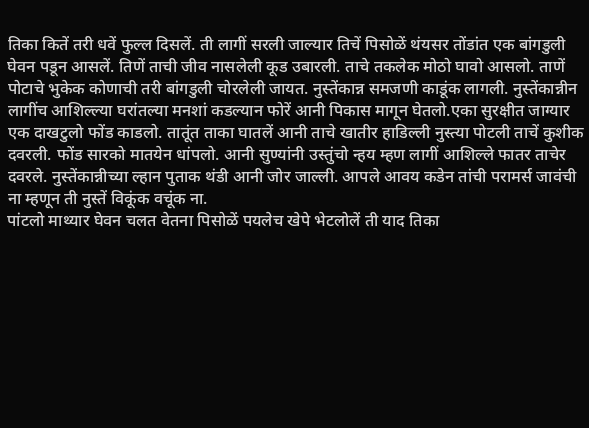तिका कितें तरी धवें फुल्ल दिसलें. ती लागीं सरली जाल्यार तिचें पिसोळें थंयसर तोंडांत एक बांगडुली घेवन पडून आसलें. तिणें ताची जीव नासलेली कूड उबारली. ताचे तकलेक मोठो घावो आसलो. ताणें पोटाचे भुकेक कोणाची तरी बांगडुली चोरलेली जायत. नुस्तेंकान्न समजणी काडूंक लागली. नुस्तेंकान्नीन लागींच आशिल्ल्या घरांतल्या मनशां कडल्यान फोरें आनी पिकास मागून घेतलो.एका सुरक्षीत जाग्यार एक दाखटुलो फोंड काडलो. तातूंत ताका घातलें आनी ताचे खातीर हाडिल्ली नुस्त्या पोटली ताचें कुशीक दवरली. फोंड सारको मातयेन धांपलो. आनी सुण्यांनी उस्तुंचो न्हय म्हण लागीं आशिल्ले फातर ताचेर दवरले. नुस्तेंकान्नीच्या ल्हान पुताक थंडी आनी जोर जाल्ली. आपले आवय कडेन तांची परामर्स जावंची ना म्हणून ती नुस्तें विकूंक वचूंक ना.
पांटलो माथ्यार घेवन चलत वेतना पिसोळें पयलेच खेपे भेटलोलें ती याद तिका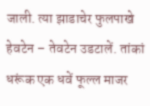जाली. त्या झाडाचेर फुलपाखे हेवटेन – तेवटेन उडटालें. तांकां धरूंक एक धवें फूल्ल माजर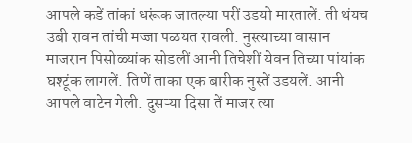आपले कडें तांकां धरूंक जातल्या परीं उडयो मारतालें. ती थंयच उबी रावन तांची मज्जा पळयत रावली. नुस्त्याच्या वासान माजरान पिसोळ्यांक सोडलीं आनी तिचेशीं येवन तिच्या पांयांक घश्टूंक लागलें. तिणें ताका एक बारीक नुस्तें उडयलें. आनी आपले वाटेन गेली. दुसऱ्या दिसा तें माजर त्या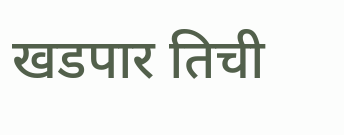खडपार तिची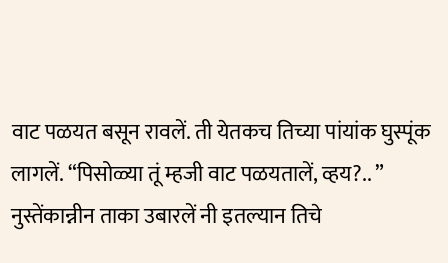वाट पळयत बसून रावलें. ती येतकच तिच्या पांयांक घुस्पूंक लागलें. “पिसोळ्या तूं म्हजी वाट पळयतालें, व्हय?.. ” नुस्तेंकान्नीन ताका उबारलें नी इतल्यान तिचे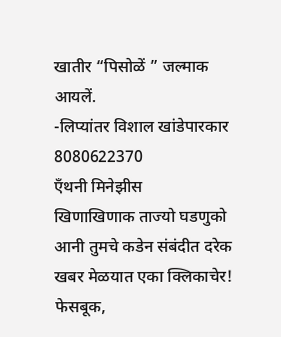खातीर “पिसोळें ” जल्माक आयलें.
-लिप्यांतर विशाल खांडेपारकार
8080622370
एँथनी मिनेझीस
खिणाखिणाक ताज्यो घडणुको आनी तुमचे कडेन संबंदीत दरेक खबर मेळयात एका क्लिकाचेर! फेसबूक,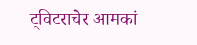ट्विटराचेर आमकां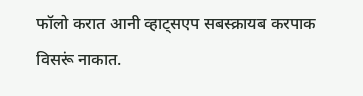फॉलो करात आनी व्हाट्सएप सबस्क्रायब करपाक विसरूं नाकात.